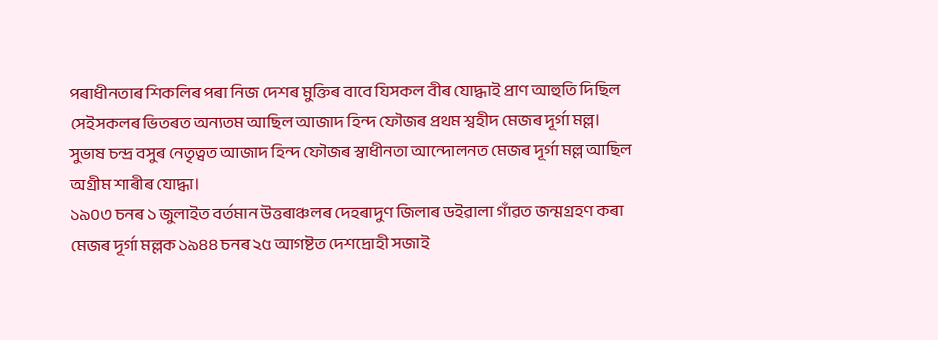পৰাধীনতাৰ শিকলিৰ পৰা নিজ দেশৰ মুক্তিৰ বাবে যিসকল বীৰ যোদ্ধাই প্ৰাণ আহুতি দিছিল সেইসকলৰ ভিতৰত অন্যতম আছিল আজাদ হিন্দ ফৌজৰ প্ৰথম শ্বহীদ মেজৰ দূৰ্গা মল্ল। সুভাষ চন্দ্ৰ বসুৰ নেতৃত্বত আজাদ হিন্দ ফৌজৰ স্বাধীনতা আন্দোলনত মেজৰ দূৰ্গা মল্ল আছিল অগ্ৰীম শাৰীৰ যোদ্ধা।
১৯০৩ চনৰ ১ জুলাইত বৰ্তমান উত্তৰাঞ্চলৰ দেহৰাদুণ জিলাৰ ডইৱালা গাঁৱত জন্মগ্ৰহণ কৰা মেজৰ দূৰ্গা মল্লক ১৯৪৪ চনৰ ২৫ আগষ্টত দেশদ্ৰোহী সজাই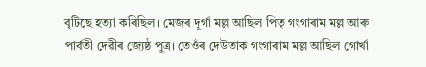বৃটিছে হত্যা কৰিছিল। মেজৰ দূৰ্গা মল্ল আছিল পিতৃ গংগাৰাম মল্ল আৰু পাৰ্বতী দেৱীৰ জ্যেষ্ঠ পুত্ৰ। তেওঁৰ দেউতাক গংগাৰাম মল্ল আছিল গোৰ্খা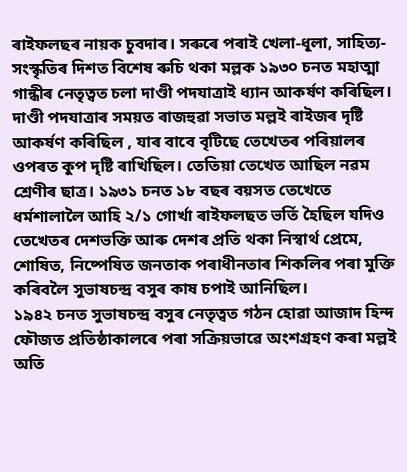ৰাইফলছৰ নায়ক চুবদাৰ। সৰুৰে পৰাই খেলা-ধূলা, সাহিত্য-সংস্কৃতিৰ দিশত বিশেষ ৰুচি থকা মল্লক ১৯৩০ চনত মহাত্মা গান্ধীৰ নেতৃত্বত চলা দাণ্ডী পদযাত্ৰাই ধ্যান আকৰ্ষণ কৰিছিল। দাণ্ডী পদযাত্ৰাৰ সময়ত ৰাজহুৱা সভাত মল্লই ৰাইজৰ দৃষ্টি আকৰ্ষণ কৰিছিল , যাৰ বাবে বৃটিছে তেখেতৰ পৰিয়ালৰ ওপৰত কুপ দৃষ্টি ৰাখিছিল। তেতিয়া তেখেত আছিল নৱম শ্ৰেণীৰ ছাত্ৰ। ১৯৩১ চনত ১৮ বছৰ বয়সত তেখেতে ধৰ্মশালালৈ আহি ২/১ গোৰ্খা ৰাইফলছত ভৰ্তি হৈছিল যদিও তেখেতৰ দেশভক্তি আৰু দেশৰ প্ৰতি থকা নিস্বাৰ্থ প্ৰেমে, শোষিত, নিষ্পেষিত জনতাক পৰাধীনতাৰ শিকলিৰ পৰা মুক্তি কৰিবলৈ সুভাষচন্দ্ৰ বসুৰ কাষ চপাই আনিছিল।
১৯৪২ চনত সুভাষচন্দ্ৰ বসুৰ নেতৃত্বত গঠন হোৱা আজাদ হিন্দ ফৌজত প্ৰতিষ্ঠাকালৰে পৰা সক্ৰিয়ভাৱে অংশগ্ৰহণ কৰা মল্লই অতি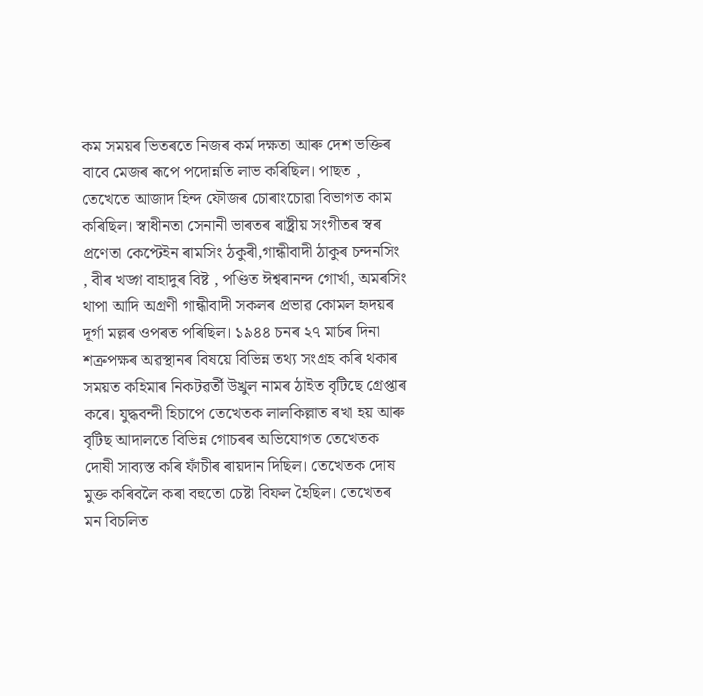কম সময়ৰ ভিতৰতে নিজৰ কৰ্ম দক্ষতা আৰু দেশ ভক্তিৰ বাবে মেজৰ ৰূপে পদোন্নতি লাভ কৰিছিল। পাছত ,
তেখেতে আজাদ হিন্দ ফৌজৰ চোৰাংচোৱা বিভাগত কাম কৰিছিল। স্বাধীনতা সেনানী ভাৰতৰ ৰাষ্ট্ৰীয় সংগীতৰ স্বৰ প্ৰণেতা কেপ্টেইন ৰামসিং ঠকুৰী,গান্ধীবাদী ঠাকুৰ চন্দনসিং , বীৰ খড়্গ বাহাদুৰ বিষ্ট , পণ্ডিত ঈশ্বৰানন্দ গোৰ্খা, অমৰসিং থাপা আদি অগ্ৰণী গান্ধীবাদী সকলৰ প্ৰভাৱ কোমল হৃদয়ৰ দূৰ্গা মল্লৰ ওপৰত পৰিছিল। ১৯৪৪ চনৰ ২৭ মাৰ্চৰ দিনা শত্ৰুপক্ষৰ অৱস্থানৰ বিষয়ে বিভিন্ন তথ্য সংগ্ৰহ কৰি থকাৰ সময়ত কহিমাৰ নিকটৱৰ্তী উখ্ৰুল নামৰ ঠাইত বৃটিছে গ্ৰেপ্তাৰ কৰে। যুদ্ধবন্দী হিচাপে তেখেতক লালকিল্লাত ৰখা হয় আৰু বৃটিছ আদালতে বিভিন্ন গোচৰৰ অভিযোগত তেখেতক দোষী সাব্যস্ত কৰি ফাঁচীৰ ৰায়দান দিছিল। তেখেতক দোষ মুক্ত কৰিবলৈ কৰা বহুতো চেষ্টা বিফল হৈছিল। তেখেতৰ মন বিচলিত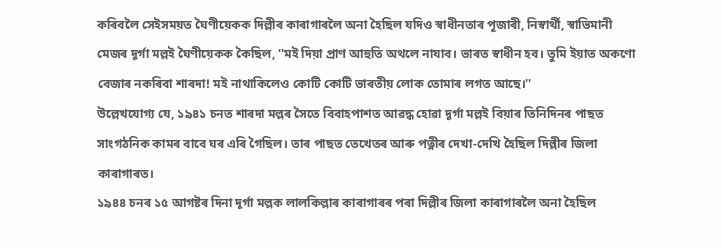কৰিবলৈ সেইসময়ত ঘৈণীয়েকক দিল্লীৰ কাৰাগাৰলৈ অনা হৈছিল যদিও স্বাধীনতাৰ পূজাৰী, নিস্বাৰ্থী, স্বাভিমানী মেজৰ দূৰ্গা মল্লই ঘৈণীয়েকক কৈছিল, ''মই দিয়া প্ৰাণ আহুতি অথলে নাযাব। ভাৰত স্বাধীন হব। তুমি ইয়াত অকণো বেজাৰ নকৰিবা শাৰদা! মই নাথাকিলেও কোটি কোটি ভাৰতীয় লোক তোমাৰ লগত আছে।''
উল্লেখযোগ্য যে, ১৯৪১ চনত শাৰদা মল্লৰ সৈতে বিবাহপাশত আৱদ্ধ হোৱা দূৰ্গা মল্লই বিয়াৰ তিনিদিনৰ পাছত সাংগঠনিক কামৰ বাবে ঘৰ এৰি গৈছিল। তাৰ পাছত তেখেতৰ আৰু পত্নীৰ দেখা-দেখি হৈছিল দিল্লীৰ জিলা কাৰাগাৰত।
১৯৪৪ চনৰ ১৫ আগষ্টৰ দিনা দূৰ্গা মল্লক লালকিল্লাৰ কাৰাগাৰৰ পৰা দিল্লীৰ জিলা কাৰাগাৰলৈ অনা হৈছিল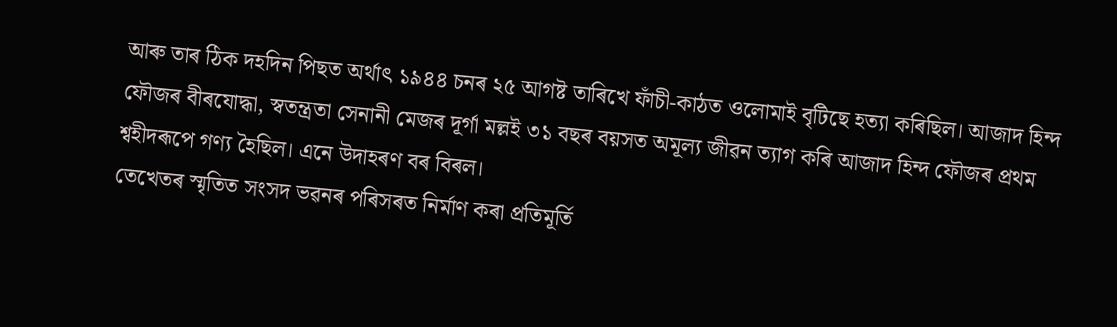আৰু তাৰ ঠিক দহদিন পিছত অৰ্থাৎ ১৯৪৪ চনৰ ২৫ আগষ্ট তাৰিখে ফাঁচী-কাঠত ওলোমাই বৃটিছে হত্যা কৰিছিল। আজাদ হিন্দ ফৌজৰ বীৰযোদ্ধা, স্বতন্ত্ৰতা সেনানী মেজৰ দূৰ্গা মল্লই ৩১ বছৰ বয়সত অমূল্য জীৱন ত্যাগ কৰি আজাদ হিন্দ ফৌজৰ প্ৰথম শ্বহীদৰূপে গণ্য হৈছিল। এনে উদাহৰণ বৰ বিৰল।
তেখেতৰ স্মৃতিত সংসদ ভৱনৰ পৰিসৰত নিৰ্মাণ কৰা প্ৰতিমূৰ্তি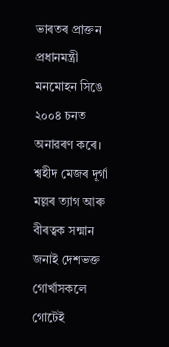ভাৰতৰ প্ৰাক্তন প্ৰধানমন্ত্ৰী মনমোহন সিঙে ২০০৪ চনত অনাৱৰণ কৰে। শ্বহীদ মেজৰ দূৰ্গা মল্লৰ ত্যাগ আৰু বীৰত্বক সন্মান জনাই দেশভক্ত গোৰ্খাসকলে গোটেই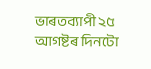ভাৰতব্যাপী ২৫ আগষ্টৰ দিনটো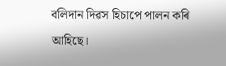বলিদান দিৱস হিচাপে পালন কৰি আহিছে।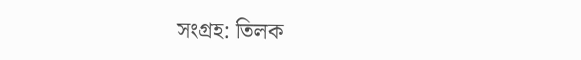সংগ্ৰহ: তিলক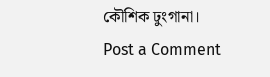কৌশিক ঢুংগানা।
Post a Comment